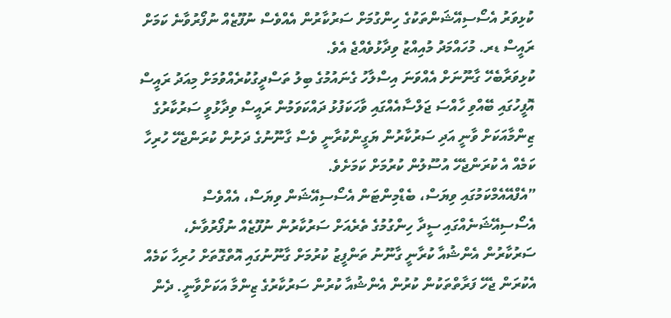ކުޅިވަރު އެސޯސިއޭޝަންތަކުގެ ހިންގުމަށް ސަރުކާރުން އެއްވެސް ނުފޫޒެއް ނުފޯރުވާނެ ކަމަށް ރައީސް ޑރ. މުހައްމަދު މުއިއްޒު ވިދާޅުވެއްޖެ އެވެ.
ކުޅިވަރާބެހޭ ގާނޫނަށް އެއްވަނަ އިސްލާހު ގެނައުމުގެ ބިލު ތަސްދީގުކުރެއްވުމަށް މިއަދު ރައީސް އޮފީހުގައި ބޭއްވި ހާއްސަ ޖަލްސާއެއްގައި ވާހަކަފުޅު ދައްކަވަމުން ރައީސް ވިދާޅުވީ ސަރުކާރުގެ ޒިންމާއަކަށް ވާނީ އަދި ސަރުކާރުން ޔަގީންކުރާނީ ވެސް ގާނޫނުގެ ދަށުން ކުރަންޖެހޭ ހުރިހާ ކަމެއް އެ ކުރަންޖެހޭ އުސޫލުން ކުރުމަށް ކަމަށެވެ.
”އެފްއޭއެމްކަމުގައި ވިޔަސް، ބެޑްމިންޓަން އެސޯސިއޭޝަން ވިޔަސް، އެއްވެސް އެސޯސިއޭޝަނެއްގައި ސީދާ ހިންގުމުގެ ތެރެއަށް ސަރުކާރުން ނުފޫޒެއް ނުފޯރުވާނެ، ސަރުކާރުން އެންޝުއާ ކުރާނީ ގާނޫނު ތަންފީޒު ކުރުމަށް ގާނޫނުގައި އޮތްގޮތަށް ހުރިހާ ކަމެއް އެކުރަން ޖެހޭ ފަރާތްތަކުން ކުރުން އެންޝުއާ ކުރުން ސަރުކާރުގެ ޒިންމާ އަކަށްވާނީ. ދެން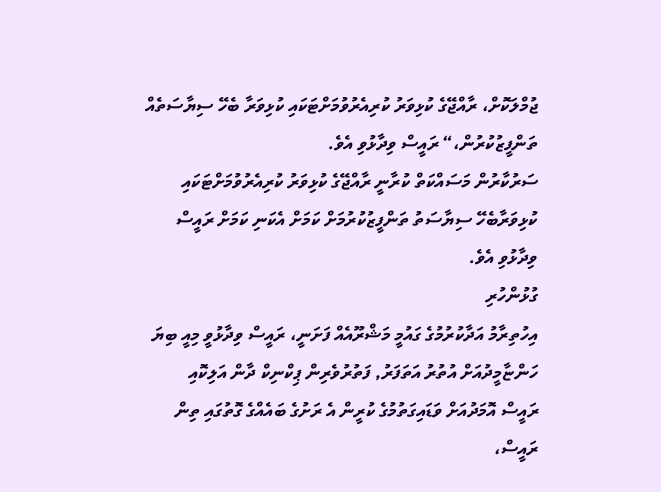ޖުމްލަކޮށް، ރާއްޖޭގެ ކުޅިވަރު ކުރިއެރުވުމަށްޓަކައި ކުޅިވަރާ ބެހޭ ސިޔާސަތެއް ތަންފީޒުކުރުން،“ ރައީސް ވިދާޅުވި އެވެ.
ސަރުކާރުން މަސައްކަތް ކުރާނީ ރާއްޖޭގެ ކުޅިވަރު ކުރިއެރުވުމަށްޓަކައި ކުޅިވަރާބެހޭ ސިޔާސަތު ތަންފީޒުކުރުމަށް ކަމަށް އެކަނި ކަމަށް ރައީސް ވިދާޅުވި އެވެ.
ގުޅުންހުރި
އިހުތިރާމު އަދާކުރުމުގެ ގައުމީ މަޝްރޫއެއް ފަށަނީ، ރައީސް ވިދާޅުވީ މިއީ ބިޔަ
ހަންޏާމީދުއަށް އުތުރު އަތަފަރު, ފަތުރުވެރިން ޕިކްނިކް ދާން އަލިކޮއި
ރައީސް އޮމަދުއަށް ވަޑައިގަތުމުގެ ކުރީން އެ ރަށުގެ ބައެއްގެ ގޮތުގައި ތިން
ރައީސް،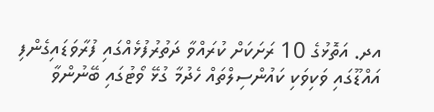އދ. އަތޮޅުގެ 10 ރަށަކަށް ކުރައްވާ ދަތުރުފުޅެއްގައި ފުރާވަޑައިގެންފި
އައްޑޫގައި ވަކިވަކި ކައުންސިލްތައް ހެދުމާ ގުޅޭ ވޯޓުގައި ބޭނުންވާ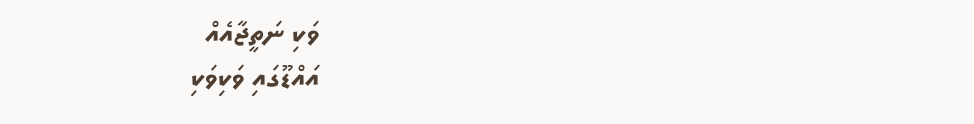ވަކި ނަތީޖާއެއް
އައްޑޫގައި ވަކިވަކި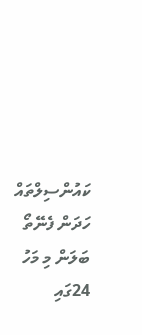ކައުންސިލްތައް ހަދަން ފެނޭތޯ ބަލަން މި މަހު 24ގައި